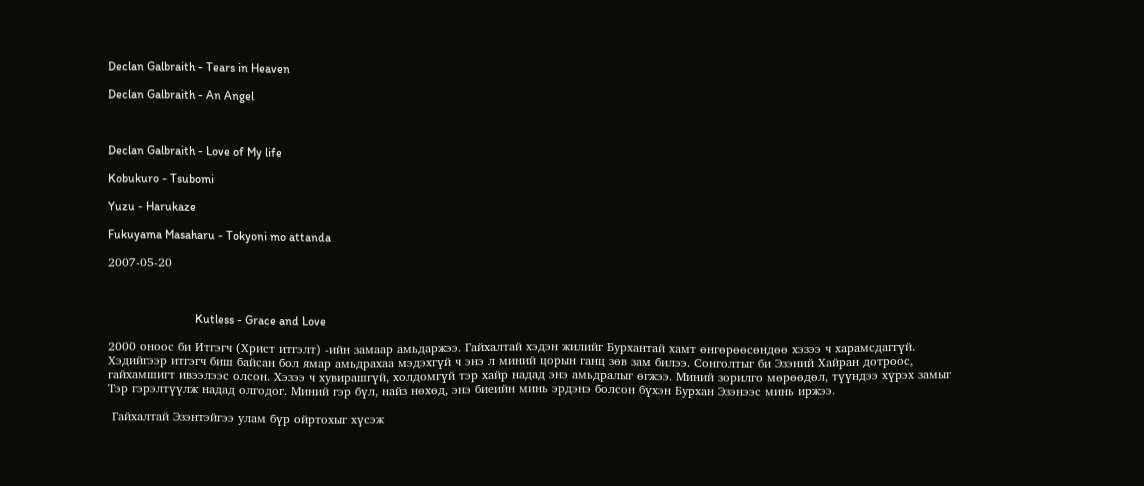Declan Galbraith - Tears in Heaven

Declan Galbraith - An Angel



Declan Galbraith - Love of My life

Kobukuro - Tsubomi

Yuzu - Harukaze

Fukuyama Masaharu - Tokyoni mo attanda

2007-05-20



                             Kutless - Grace and Love

2000 оноос би Итгэгч (Христ итгэлт) -ийн замаар амьдаржээ. Гайхалтай хэдэн жилийг Бурхантай хамт өнгөрөөсөндөө хэзээ ч харамсдаггүй. Хэдийгээр итгэгч биш байсан бол ямар амьдрахаа мэдэхгүй ч энэ л миний цорын ганц зөв зам билээ. Сонголтыг би Эзэний Хайран дотроос, гайхамшигт ивээлээс олсон. Хэзээ ч хувирашгүй, холдомгүй тэр хайр надад энэ амьдралыг өгжээ. Миний зорилго мөрөөдөл, түүндээ хүрэх замыг Тэр гэрэлтүүлж надад олгодог. Миний гэр бүл, найз нөхөд, энэ биеийн минь эрдэнэ болсон бүхэн Бурхан Эзэнээс минь иржээ.

 Гайхалтай Эзэнтэйгээ улам бүр ойртохыг хүсэж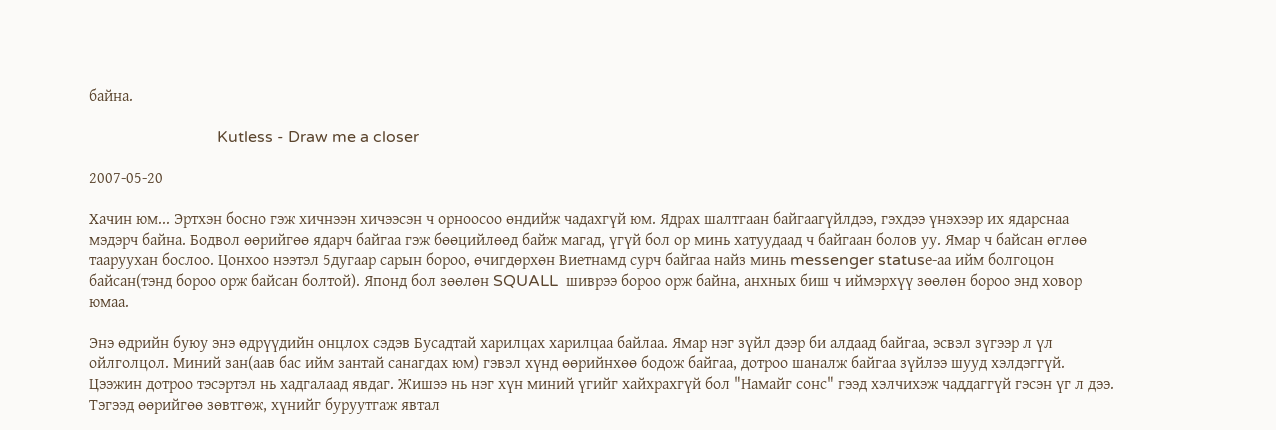байна.

                                Kutless - Draw me a closer

2007-05-20

Хачин юм... Эртхэн босно гэж хичнээн хичээсэн ч орноосоо өндийж чадахгүй юм. Ядрах шалтгаан байгаагүйлдээ, гэхдээ үнэхээр их ядарснаа мэдэрч байна. Бодвол өөрийгөө ядарч байгаа гэж бөөцийлөөд байж магад, үгүй бол ор минь хатуудаад ч байгаан болов уу. Ямар ч байсан өглөө тааруухан бослоо. Цонхоо нээтэл 5дугаар сарын бороо, өчигдөрхөн Виетнамд сурч байгаа найз минь messenger statusе-аа ийм болгоцон байсан(тэнд бороо орж байсан болтой). Японд бол зөөлөн SQUALL  шиврээ бороо орж байна, анхных биш ч иймэрхүү зөөлөн бороо энд ховор юмаа.

Энэ өдрийн буюу энэ өдрүүдийн онцлох сэдэв Бусадтай харилцах харилцаа байлаа. Ямар нэг зүйл дээр би алдаад байгаа, эсвэл зүгээр л үл ойлголцол. Миний зан(аав бас ийм зантай санагдах юм) гэвэл хүнд өөрийнхөө бодож байгаа, дотроо шаналж байгаа зүйлээ шууд хэлдэггүй. Цээжин дотроо тэсэртэл нь хадгалаад явдаг. Жишээ нь нэг хүн миний үгийг хайхрахгүй бол "Намайг сонс" гээд хэлчихэж чаддаггүй гэсэн үг л дээ. Тэгээд өөрийгөө зөвтгөж, хүнийг буруутгаж явтал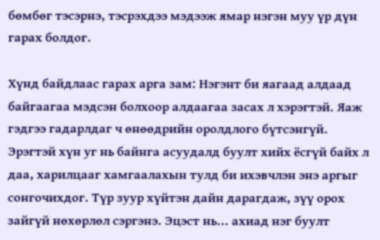бөмбөг тэсэрнэ, тэсрэхдээ мэдээж ямар нэгэн муу үр дүн гарах болдог.

Хүнд байдлаас гарах арга зам: Нэгэнт би яагаад алдаад байгаагаа мэдсэн болхоор алдаагаа засах л хэрэгтэй. Яаж гэдгээ гадарлдаг ч өнөөдрийн оролдлого бүтсэнгүй. Эрэгтэй хүн уг нь байнга асуудалд буулт хийх ёсгүй байх л даа, харилцааг хамгаалахын тулд би ихэвчлэн энэ аргыг сонгочихдог. Түр зуур хүйтэн дайн дарагдаж, зүү орох зайгүй нөхөрлөл сэргэнэ. Эцэст нь... ахиад нэг буулт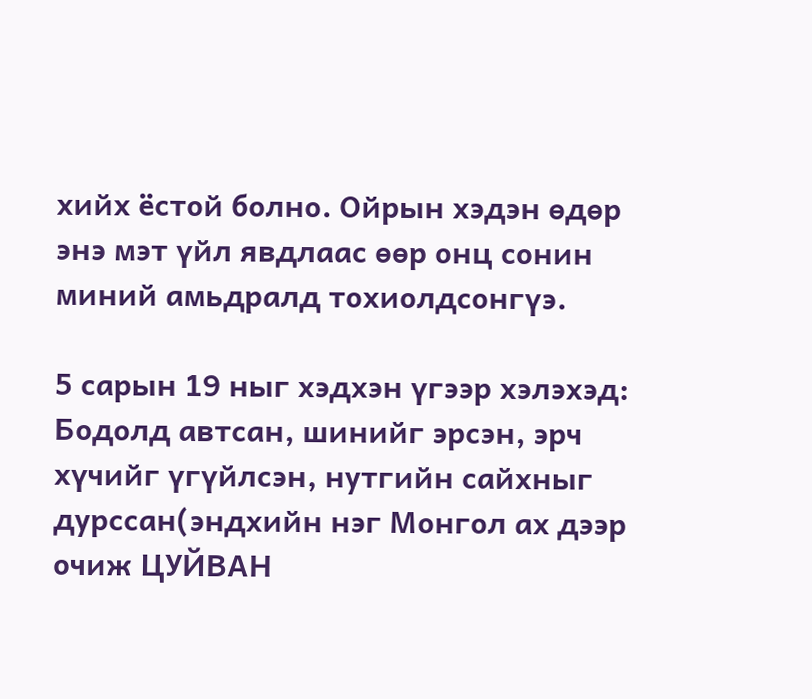хийх ёстой болно. Ойрын хэдэн өдөр энэ мэт үйл явдлаас өөр онц сонин миний амьдралд тохиолдсонгүэ.

5 сарын 19 ныг хэдхэн үгээр хэлэхэд: Бодолд автсан, шинийг эрсэн, эрч хүчийг үгүйлсэн, нутгийн сайхныг дурссан(эндхийн нэг Монгол ах дээр очиж ЦУЙВАН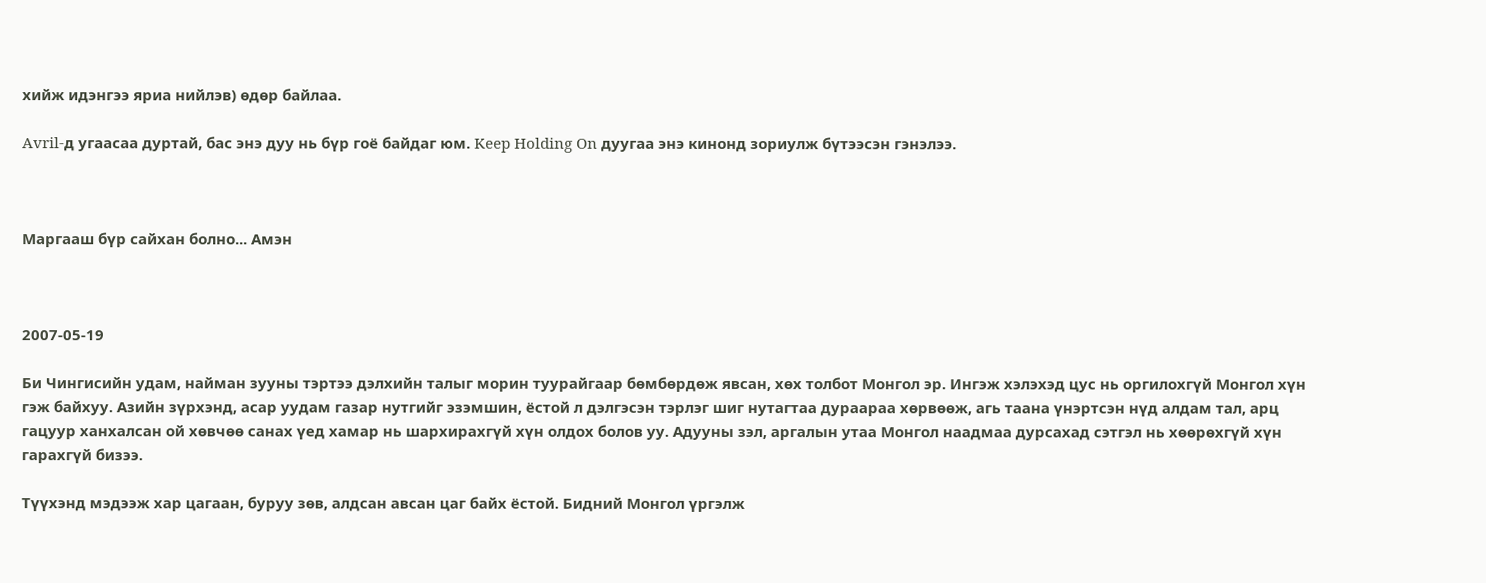хийж идэнгээ яриа нийлэв) өдөр байлаа.

Avril-д угаасаа дуртай, бас энэ дуу нь бүр гоё байдаг юм. Keep Holding On дуугаа энэ кинонд зориулж бүтээсэн гэнэлээ.



Маргааш бүр сайхан болно... Амэн



2007-05-19

Би Чингисийн удам, найман зууны тэртээ дэлхийн талыг морин туурайгаар бөмбөрдөж явсан, хөх толбот Монгол эр. Ингэж хэлэхэд цус нь оргилохгүй Монгол хүн гэж байхуу. Азийн зүрхэнд, асар уудам газар нутгийг эзэмшин, ёстой л дэлгэсэн тэрлэг шиг нутагтаа дураараа хөрвөөж, агь таана үнэртсэн нүд алдам тал, арц гацуур ханхалсан ой хөвчөө санах үед хамар нь шархирахгүй хүн олдох болов уу. Адууны зэл, аргалын утаа Монгол наадмаа дурсахад сэтгэл нь хөөрөхгүй хүн гарахгүй бизээ.

Түүхэнд мэдээж хар цагаан, буруу зөв, алдсан авсан цаг байх ёстой. Бидний Монгол үргэлж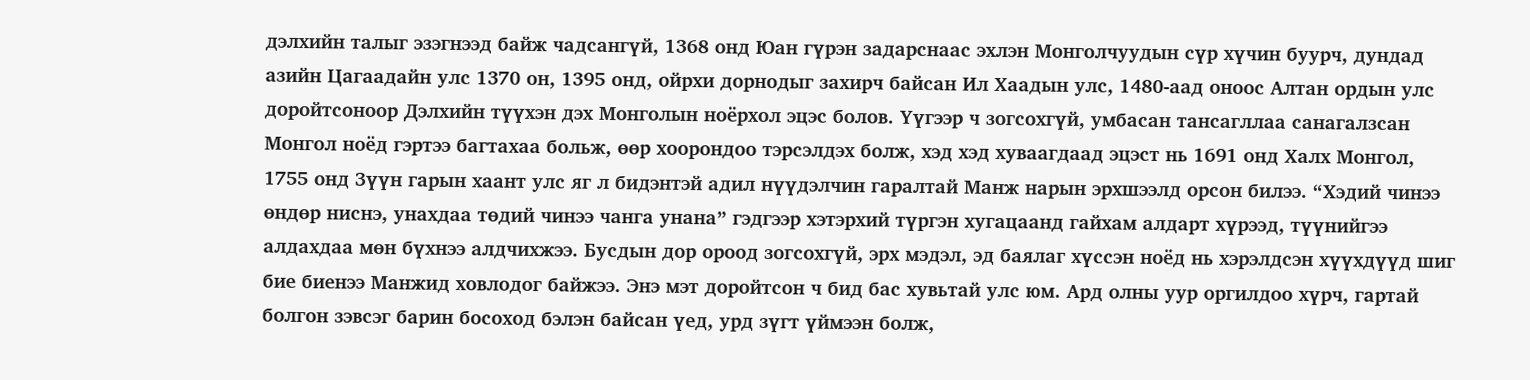дэлхийн талыг эзэгнээд байж чадсангүй, 1368 онд Юан гүрэн задарснаас эхлэн Монголчуудын сүр хүчин буурч, дундад азийн Цагаадайн улс 1370 он, 1395 онд, ойрхи дорнодыг захирч байсан Ил Хаадын улс, 1480-аад оноос Алтан ордын улс доройтсоноор Дэлхийн түүхэн дэх Монголын ноёрхол эцэс болов. Үүгээр ч зогсохгүй, умбасан тансагллаа санагалзсан Монгол ноёд гэртээ багтахаа больж, өөр хоорондоо тэрсэлдэх болж, хэд хэд хуваагдаад эцэст нь 1691 онд Халх Монгол, 1755 онд Зүүн гарын хаант улс яг л бидэнтэй адил нүүдэлчин гаралтай Манж нарын эрхшээлд орсон билээ. “Хэдий чинээ өндөр ниснэ, унахдаа төдий чинээ чанга унана” гэдгээр хэтэрхий түргэн хугацаанд гайхам алдарт хүрээд, түүнийгээ алдахдаа мөн бүхнээ алдчихжээ. Бусдын дор ороод зогсохгүй, эрх мэдэл, эд баялаг хүссэн ноёд нь хэрэлдсэн хүүхдүүд шиг бие биенээ Манжид ховлодог байжээ. Энэ мэт доройтсон ч бид бас хувьтай улс юм. Ард олны уур оргилдоо хүрч, гартай болгон зэвсэг барин босоход бэлэн байсан үед, урд зүгт үймээн болж,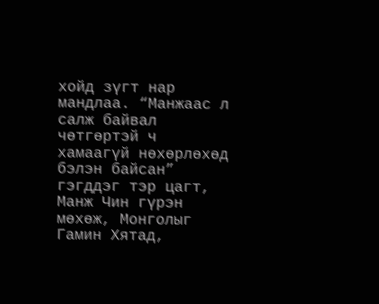хойд зүгт нар мандлаа. “Манжаас л салж байвал чөтгөртэй ч хамаагүй нөхөрлөхөд бэлэн байсан” гэгддэг тэр цагт, Манж Чин гүрэн мөхөж, Монголыг Гамин Хятад,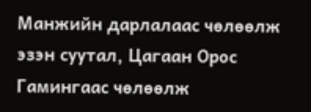Манжийн дарлалаас чөлөөлж эзэн суутал, Цагаан Орос Гамингаас чөлөөлж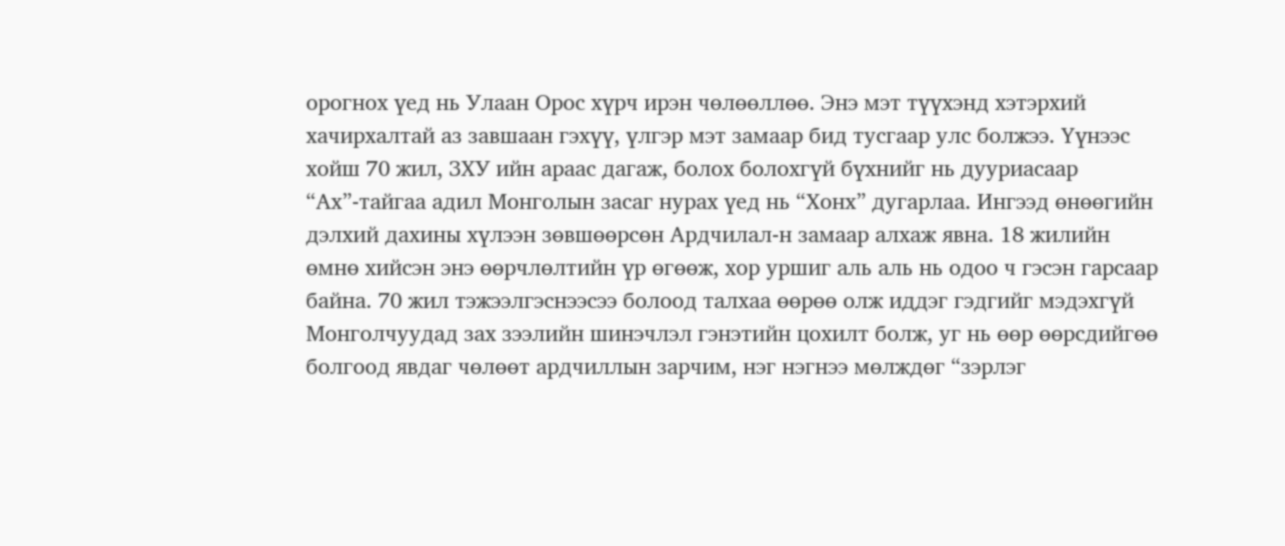орогнох үед нь Улаан Орос хүрч ирэн чөлөөллөө. Энэ мэт түүхэнд хэтэрхий хачирхалтай аз завшаан гэхүү, үлгэр мэт замаар бид тусгаар улс болжээ. Үүнээс хойш 70 жил, ЗХУ ийн араас дагаж, болох болохгүй бүхнийг нь дууриасаар “Ах”-тайгаа адил Монголын засаг нурах үед нь “Хонх” дугарлаа. Ингээд өнөөгийн дэлхий дахины хүлээн зөвшөөрсөн Ардчилал-н замаар алхаж явна. 18 жилийн өмнө хийсэн энэ өөрчлөлтийн үр өгөөж, хор уршиг аль аль нь одоо ч гэсэн гарсаар байна. 70 жил тэжээлгэснээсээ болоод талхаа өөрөө олж иддэг гэдгийг мэдэхгүй Монголчуудад зах зээлийн шинэчлэл гэнэтийн цохилт болж, уг нь өөр өөрсдийгөө болгоод явдаг чөлөөт ардчиллын зарчим, нэг нэгнээ мөлждөг “зэрлэг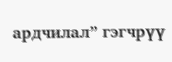ардчилал” гэгчрүү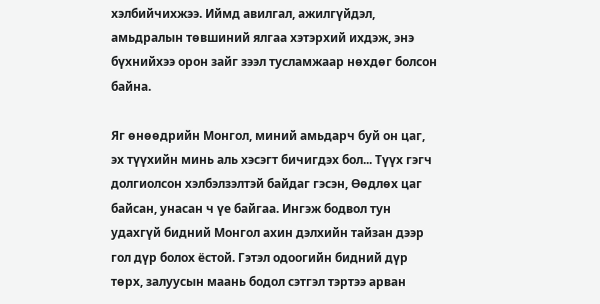хэлбийчихжээ. Иймд авилгал, ажилгүйдэл, амьдралын төвшиний ялгаа хэтэрхий ихдэж, энэ бүхнийхээ орон зайг зээл тусламжаар нөхдөг болсон байна.

Яг өнөөдрийн Монгол, миний амьдарч буй он цаг, эх түүхийн минь аль хэсэгт бичигдэх бол... Түүх гэгч долгиолсон хэлбэлзэлтэй байдаг гэсэн, Өөдлөх цаг байсан, унасан ч үе байгаа. Ингэж бодвол тун удахгүй бидний Монгол ахин дэлхийн тайзан дээр гол дүр болох ёстой. Гэтэл одоогийн бидний дүр төрх, залуусын маань бодол сэтгэл тэртээ арван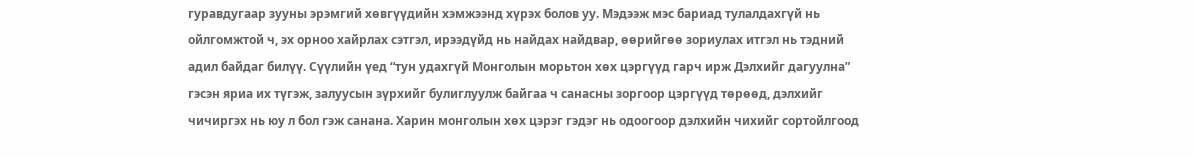гуравдугаар зууны эрэмгий хөвгүүдийн хэмжээнд хүрэх болов уу. Мэдээж мэс бариад тулалдахгүй нь ойлгомжтой ч, эх орноо хайрлах сэтгэл, ирээдүйд нь найдах найдвар, өөрийгөө зориулах итгэл нь тэдний адил байдаг билүү. Сүүлийн үед “тун удахгүй Монголын морьтон хөх цэргүүд гарч ирж Дэлхийг дагуулна” гэсэн яриа их түгэж, залуусын зүрхийг булиглуулж байгаа ч санасны зоргоор цэргүүд төрөөд, дэлхийг чичиргэх нь юу л бол гэж санана. Харин монголын хөх цэрэг гэдэг нь одоогоор дэлхийн чихийг сортойлгоод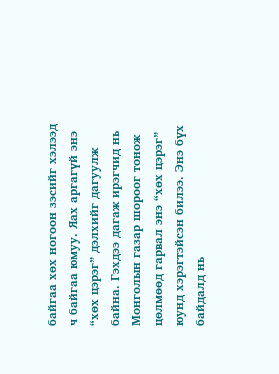байгаа хөх ногоон зэсийг хэлээд ч байгаа юмуу. Яах аргагүй энэ “хөх цэрэг” дэлхийг дагуулж байна. Гэхдээ дагаж ирэгчид нь Монголын газар шороог тонож цөлмөөд гарвал энэ “хөх цэрэг” юунд хэрэгтэйсэн билээ. Энэ бүх байдалд нь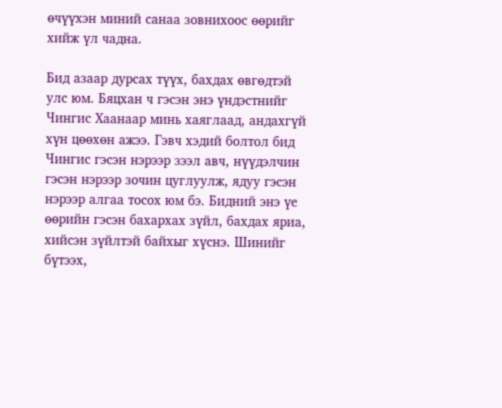өчүүхэн миний санаа зовнихоос өөрийг хийж үл чадна.

Бид азаар дурсах түүх, бахдах өвгөдтэй улс юм. Бяцхан ч гэсэн энэ үндэстнийг Чингис Хаанаар минь хаяглаад, андахгүй хүн цөөхөн ажээ. Гэвч хэдий болтол бид Чингис гэсэн нэрээр зээл авч, нүүдэлчин гэсэн нэрээр зочин цуглуулж, ядуу гэсэн нэрээр алгаа тосох юм бэ. Бидний энэ үе өөрийн гэсэн бахархах зүйл, бахдах яриа, хийсэн зүйлтэй байхыг хүснэ. Шинийг бүтээх,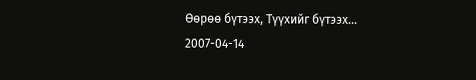Өөрөө бүтээх, Түүхийг бүтээх...
2007-04-14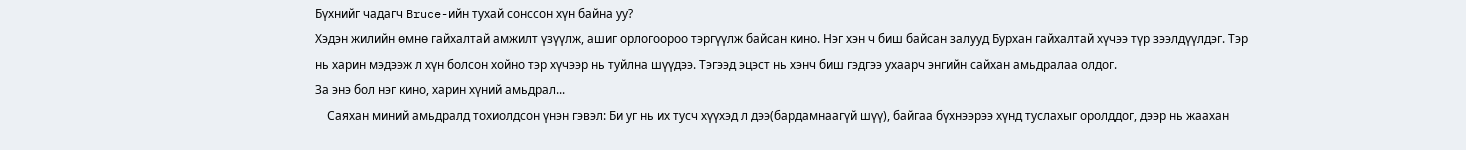Бүхнийг чадагч Bruce-ийн тухай сонссон хүн байна уу?
Хэдэн жилийн өмнө гайхалтай амжилт үзүүлж, ашиг орлогоороо тэргүүлж байсан кино. Нэг хэн ч биш байсан залууд Бурхан гайхалтай хүчээ түр зээлдүүлдэг. Тэр нь харин мэдээж л хүн болсон хойно тэр хүчээр нь туйлна шүүдээ. Тэгээд эцэст нь хэнч биш гэдгээ ухаарч энгийн сайхан амьдралаа олдог.
За энэ бол нэг кино, харин хүний амьдрал...
    Саяхан миний амьдралд тохиолдсон үнэн гэвэл: Би уг нь их тусч хүүхэд л дээ(бардамнаагүй шүү), байгаа бүхнээрээ хүнд туслахыг оролддог, дээр нь жаахан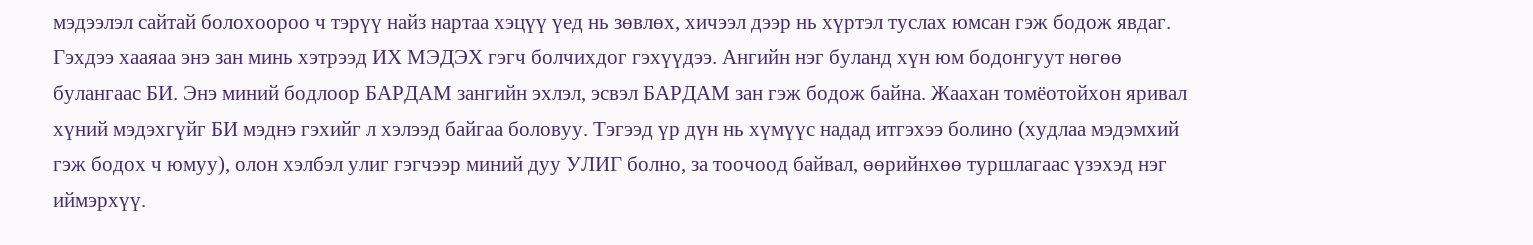мэдээлэл сайтай болохоороо ч тэрүү найз нартаа хэцүү үед нь зөвлөх, хичээл дээр нь хүртэл туслах юмсан гэж бодож явдаг. Гэхдээ хааяаа энэ зан минь хэтрээд ИХ МЭДЭХ гэгч болчихдог гэхүүдээ. Ангийн нэг буланд хүн юм бодонгуут нөгөө булангаас БИ. Энэ миний бодлоор БАРДАМ зангийн эхлэл, эсвэл БАРДАМ зан гэж бодож байна. Жаахан томёотойхон яривал хүний мэдэхгүйг БИ мэднэ гэхийг л хэлээд байгаа боловуу. Тэгээд үр дүн нь хүмүүс надад итгэхээ болино (худлаа мэдэмхий гэж бодох ч юмуу), олон хэлбэл улиг гэгчээр миний дуу УЛИГ болно, за тоочоод байвал, өөрийнхөө туршлагаас үзэхэд нэг иймэрхүү.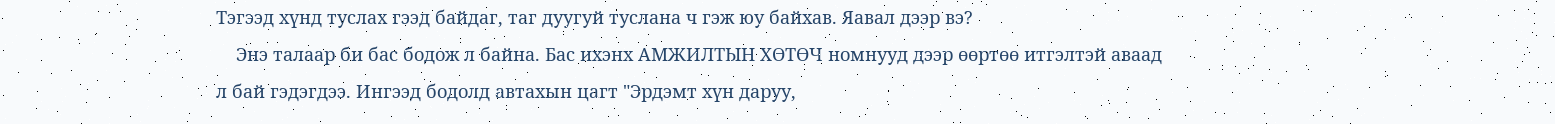Тэгээд хүнд туслах гээд байдаг, таг дуугуй туслана ч гэж юу байхав. Яавал дээр вэ?
    Энэ талаар би бас бодож л байна. Бас ихэнх АМЖИЛТЫН ХӨТӨЧ номнууд дээр өөртөө итгэлтэй аваад л бай гэдэгдээ. Ингээд бодолд автахын цагт "Эрдэмт хүн даруу,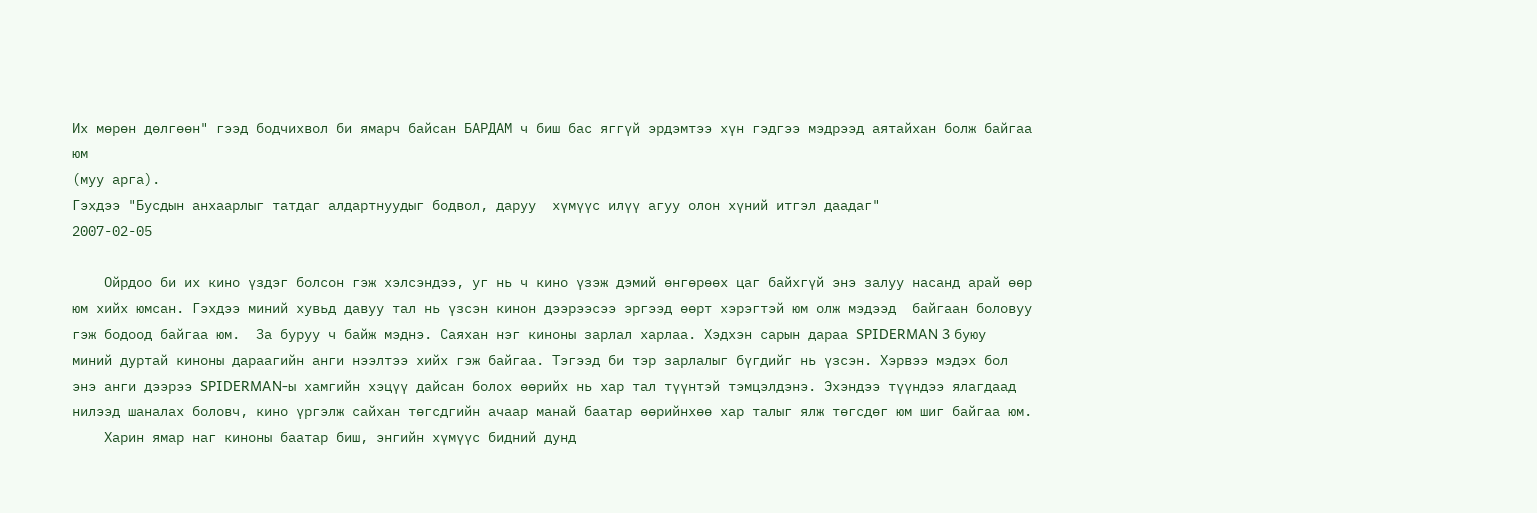Их мөрөн дөлгөөн" гээд бодчихвол би ямарч байсан БАРДАМ ч биш бас яггүй эрдэмтээ хүн гэдгээ мэдрээд аятайхан болж байгаа юм
(муу арга).
Гэхдээ "Бусдын анхаарлыг татдаг алдартнуудыг бодвол, даруу  хүмүүс илүү агуу олон хүний итгэл даадаг"
2007-02-05

    Ойрдоо би их кино үздэг болсон гэж хэлсэндээ, уг нь ч кино үзэж дэмий өнгөрөөх цаг байхгүй энэ залуу насанд арай өөр юм хийх юмсан. Гэхдээ миний хувьд давуу тал нь үзсэн кинон дээрээсээ эргээд өөрт хэрэгтэй юм олж мэдээд  байгаан боловуу гэж бодоод байгаа юм.  За буруу ч байж мэднэ. Саяхан нэг киноны зарлал харлаа. Хэдхэн сарын дараа SPIDERMAN 3 буюу миний дуртай киноны дараагийн анги нээлтээ хийх гэж байгаа. Тэгээд би тэр зарлалыг бүгдийг нь үзсэн. Хэрвээ мэдэх бол энэ анги дээрээ SPIDERMAN-ы хамгийн хэцүү дайсан болох өөрийх нь хар тал түүнтэй тэмцэлдэнэ. Эхэндээ түүндээ ялагдаад нилээд шаналах боловч, кино үргэлж сайхан төгсдгийн ачаар манай баатар өөрийнхөө хар талыг ялж төгсдөг юм шиг байгаа юм.
    Харин ямар наг киноны баатар биш, энгийн хүмүүс бидний дунд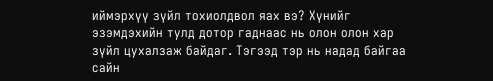иймэрхүү зүйл тохиолдвол яах вэ? Хүнийг эзэмдэхийн тулд дотор гаднаас нь олон олон хар зүйл цухалзаж байдаг. Тэгээд тэр нь надад байгаа сайн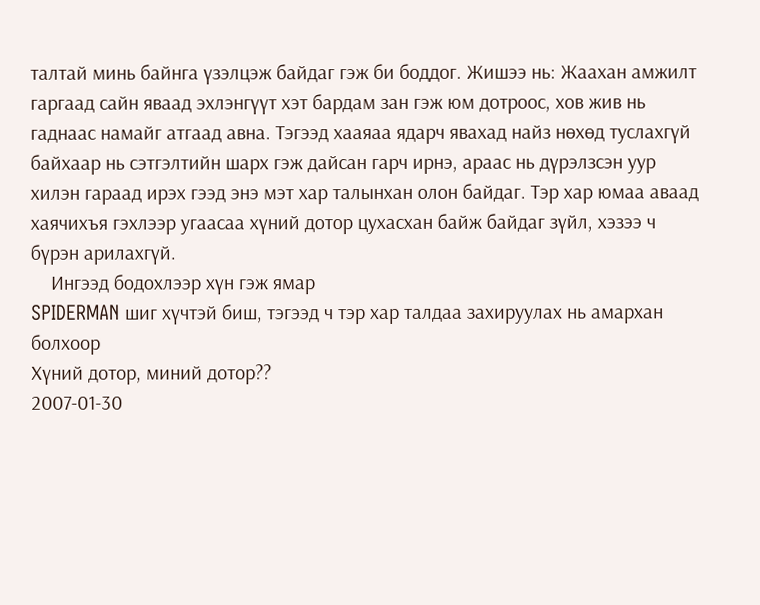талтай минь байнга үзэлцэж байдаг гэж би боддог. Жишээ нь: Жаахан амжилт гаргаад сайн яваад эхлэнгүүт хэт бардам зан гэж юм дотроос, хов жив нь гаднаас намайг атгаад авна. Тэгээд хааяаа ядарч явахад найз нөхөд туслахгүй байхаар нь сэтгэлтийн шарх гэж дайсан гарч ирнэ, араас нь дүрэлзсэн уур хилэн гараад ирэх гээд энэ мэт хар талынхан олон байдаг. Тэр хар юмаа аваад хаячихъя гэхлээр угаасаа хүний дотор цухасхан байж байдаг зүйл, хэзээ ч бүрэн арилахгүй.
    Ингээд бодохлээр хүн гэж ямар
SPIDERMAN шиг хүчтэй биш, тэгээд ч тэр хар талдаа захируулах нь амархан болхоор
Хүний дотор, миний дотор??
2007-01-30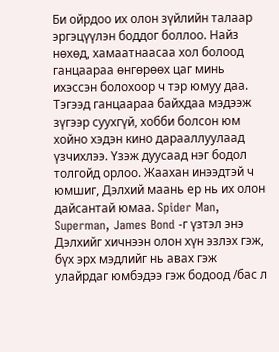Би ойрдоо их олон зүйлийн талаар эргэцүүлэн боддог боллоо. Найз нөхөд, хамаатнаасаа хол болоод ганцаараа өнгөрөөх цаг минь ихэссэн болохоор ч тэр юмуу даа. Тэгээд ганцаараа байхдаа мэдээж зүгээр суухгүй, хобби болсон юм хойно хэдэн кино дарааллуулаад үзчихлээ. Үзэж дуусаад нэг бодол толгойд орлоо. Жаахан инээдтэй ч юмшиг, Дэлхий маань ер нь их олон дайсантай юмаа. Spider Man, Superman, James Bond -г үзтэл энэ Дэлхийг хичнээн олон хүн эзлэх гэж, бүх эрх мэдлийг нь авах гэж улайрдаг юмбэдээ гэж бодоод /бас л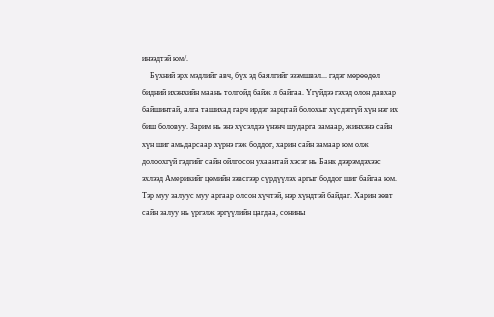инээдтэй юм/.
    Бүхний эрх мэдлийг авч, бүх эд баялгийг эзэмшвэл... гэдэг мөрөөдөл бидний ихэнхийн маань толгойд байж л байгаа. Үгүйдээ гэхэд олон давхар байшинтай, алга ташихад гарч ирдэг зарцтай болохыг хүсдэггүй хүн нэг их биш боловуу. Зарим нь энэ хүсэлдээ үнэнч шударга замаар, жинхэнэ сайн хүн шиг амьдарсаар хүрнэ гэж боддог, харин сайн замаар юм олж долоохгүй гэдгийг сайн ойлгосон ухаантай хэсэг нь Банк дээрэмдэхээс эхлээд Америкийг цөмийн зэвсгээр сүрдүүлэх аргыг боддог шиг байгаа юм. Тэр муу залуус муу аргаар олсон хүчтэй, нэр хүндтэй байдаг. Харин зөвт сайн залуу нь үргэлж эргүүлийн цагдаа, сонины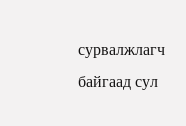сурвалжлагч байгаад сул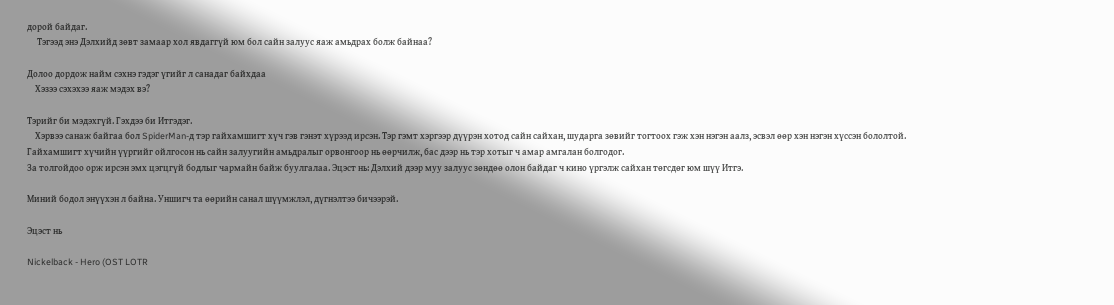дорой байдаг.
     Тэгээд энэ Дэлхийд зөвт замаар хол явдаггүй юм бол сайн залуус яаж амьдрах болж байнаа?

Долоо дордож найм сэхнэ гэдэг үгийг л санадаг байхдаа
    Хэзээ сэхэхээ яаж мэдэх вэ?

Тэрийг би мэдэхгүй. Гэхдээ би Итгэдэг.
    Хэрвээ санаж байгаа бол SpiderMan-д тэр гайхамшигт хүч гэв гэнэт хүрээд ирсэн. Тэр гэмт хэргээр дүүрэн хотод сайн сайхан, шударга зөвийг тогтоох гэж хэн нэгэн аалз, эсвэл өөр хэн нэгэн хүссэн бололтой. Гайхамшигт хүчийн үүргийг ойлгосон нь сайн залуугийн амьдралыг орвонгоор нь өөрчилж, бас дээр нь тэр хотыг ч амар амгалан болгодог.
За толгойдоо орж ирсэн эмх цэгцгүй бодлыг чармайн байж буулгалаа. Эцэст нь: Дэлхий дээр муу залуус зөндөө олон байдаг ч кино үргэлж сайхан төгсдөг юм шүү Итгэ.

Миний бодол энүүхэн л байна. Уншигч та өөрийн санал шүүмжлэл, дүгнэлтээ бичээрэй.

Эцэст нь

Nickelback - Hero (OST LOTR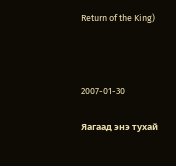Return of the King)



2007-01-30

Яагаад энэ тухай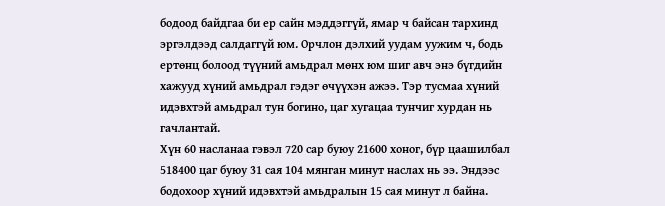бодоод байдгаа би ер сайн мэддэггүй, ямар ч байсан тархинд эргэлдээд салдаггүй юм. Орчлон дэлхий уудам уужим ч, бодь ертөнц болоод түүний амьдрал мөнх юм шиг авч энэ бүгдийн хажууд хүний амьдрал гэдэг өчүүхэн ажээ. Тэр тусмаа хүний идэвхтэй амьдрал тун богино, цаг хугацаа тунчиг хурдан нь гачлантай.
Хүн 60 насланаа гэвэл 720 сар буюу 21600 хоног, бүр цаашилбал 518400 цаг буюу 31 сая 104 мянган минут наслах нь ээ. Эндээс бодохоор хүний идэвхтэй амьдралын 15 сая минут л байна.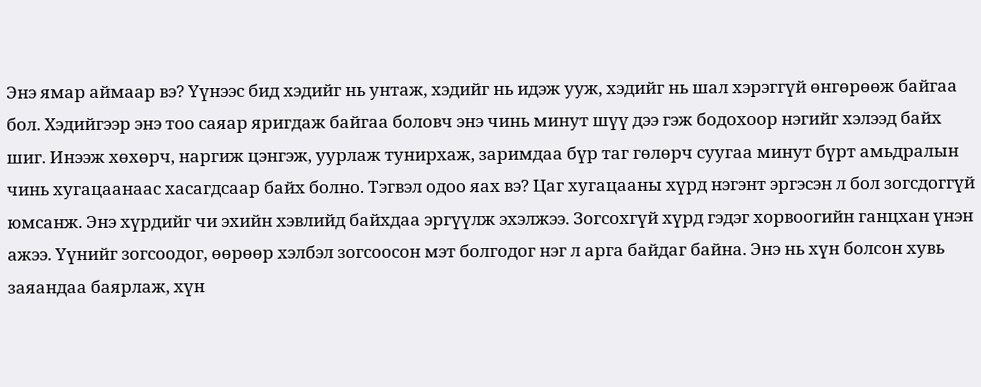Энэ ямар аймаар вэ? Үүнээс бид хэдийг нь унтаж, хэдийг нь идэж ууж, хэдийг нь шал хэрэггүй өнгөрөөж байгаа бол. Хэдийгээр энэ тоо саяар яригдаж байгаа боловч энэ чинь минут шүү дээ гэж бодохоор нэгийг хэлээд байх шиг. Инээж хөхөрч, наргиж цэнгэж, уурлаж тунирхаж, заримдаа бүр таг гөлөрч суугаа минут бүрт амьдралын чинь хугацаанаас хасагдсаар байх болно. Тэгвэл одоо яах вэ? Цаг хугацааны хүрд нэгэнт эргэсэн л бол зогсдоггүй юмсанж. Энэ хүрдийг чи эхийн хэвлийд байхдаа эргүүлж эхэлжээ. Зогсохгүй хүрд гэдэг хорвоогийн ганцхан үнэн ажээ. Үүнийг зогсоодог, өөрөөр хэлбэл зогсоосон мэт болгодог нэг л арга байдаг байна. Энэ нь хүн болсон хувь заяандаа баярлаж, хүн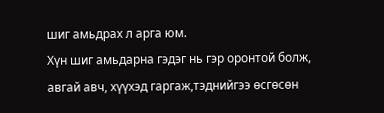шиг амьдрах л арга юм.
Хүн шиг амьдарна гэдэг нь гэр оронтой болж, авгай авч, хүүхэд гаргаж,тэднийгээ өсгөсөн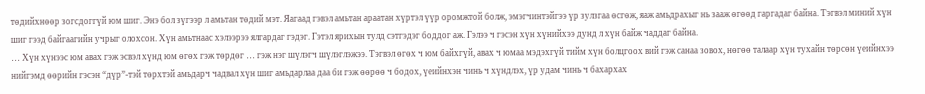төдийхнөөр зогсдоггүй юм шиг. Энэ бол зүгээр л амьтан төдий мэт. Яагаад гэвэл амьтан араатан хүртэл үүр оромжтой болж, эмэгчинтэйгээ үр зулзгаа өсгөж, яаж амьдрахыг нь зааж өгөөд гаргадаг байна. Тэгвэл миний хүн шиг гээд байгаагийн учрыг олохсон. Хүн амьтнаас хэлээрээ ялгардаг гэдэг. Гэтэл ярихын тулд сэтгэдэг боддог аж. Гэлээ ч гэсэн хүн хүнийхээ дунд л хүн байж чаддаг байна.
… Хүн хүнээс юм авах гэж эсвэл хүнд юм өгөх гэж төрдөг … гэж нэг шүлэгч шүлэглэжээ. Тэгвэл өгөх ч юм байхгүй, авах ч юмаа мэдэхгүй тийм хүн болцгоох вий гэж санаа зовох, нөгөө талаар хүн тухайн төрсөн үеийнхээ нийгэмд өөрийн гэсэн “дүр”-тэй төрхтэй амьдарч чадвал хүн шиг амьдарлаа даа би гэж өөрөө ч бодох, үеийнхэн чинь ч хүндлэх, үр удам чинь ч бахархах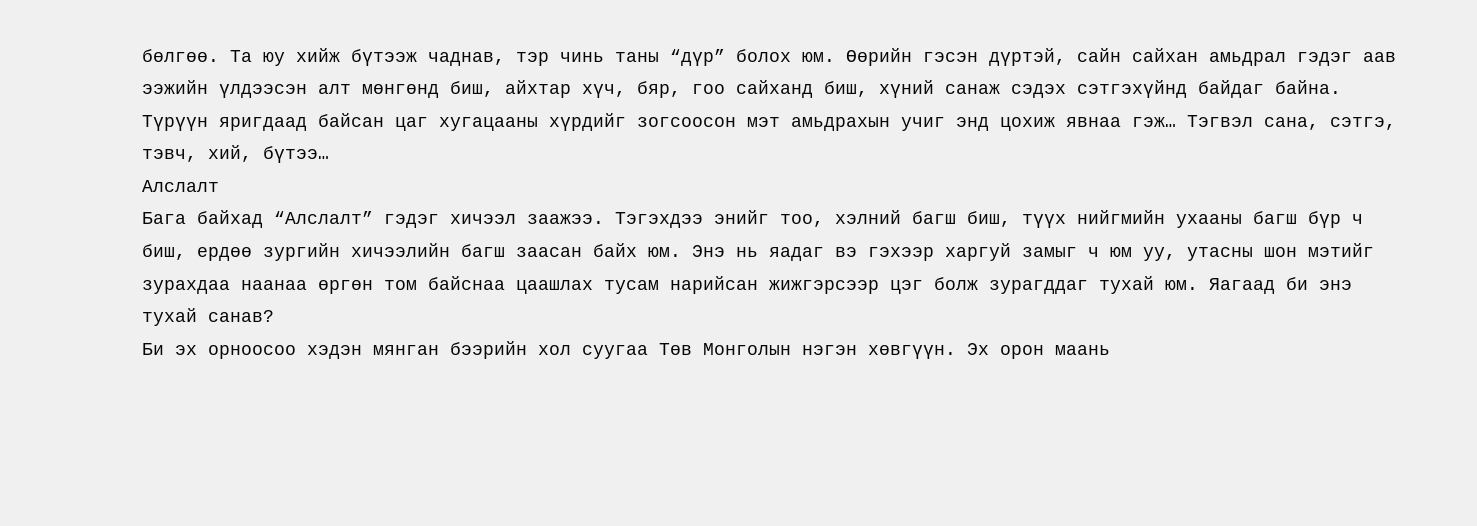бөлгөө. Та юу хийж бүтээж чаднав, тэр чинь таны “дүр” болох юм. Өөрийн гэсэн дүртэй, сайн сайхан амьдрал гэдэг аав ээжийн үлдээсэн алт мөнгөнд биш, айхтар хүч, бяр, гоо сайханд биш, хүний санаж сэдэх сэтгэхүйнд байдаг байна.
Түрүүн яригдаад байсан цаг хугацааны хүрдийг зогсоосон мэт амьдрахын учиг энд цохиж явнаа гэж… Тэгвэл сана, сэтгэ, тэвч, хий, бүтээ…
Алслалт
Бага байхад “Алслалт” гэдэг хичээл заажээ. Тэгэхдээ энийг тоо, хэлний багш биш, түүх нийгмийн ухааны багш бүр ч биш, ердөө зургийн хичээлийн багш заасан байх юм. Энэ нь яадаг вэ гэхээр харгуй замыг ч юм уу, утасны шон мэтийг зурахдаа наанаа өргөн том байснаа цаашлах тусам нарийсан жижгэрсээр цэг болж зурагддаг тухай юм. Яагаад би энэ тухай санав?
Би эх орноосоо хэдэн мянган бээрийн хол суугаа Төв Монголын нэгэн хөвгүүн. Эх орон маань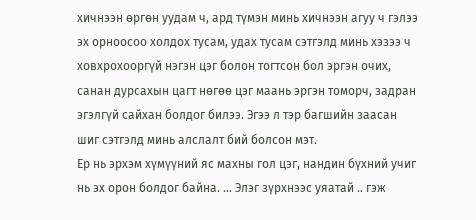хичнээн өргөн уудам ч, ард түмэн минь хичнээн агуу ч гэлээ эх орноосоо холдох тусам, удах тусам сэтгэлд минь хэзээ ч ховхрохооргүй нэгэн цэг болон тогтсон бол эргэн очих, санан дурсахын цагт нөгөө цэг маань эргэн томорч, задран эгэлгүй сайхан болдог билээ. Эгээ л тэр багшийн заасан шиг сэтгэлд минь алслалт бий болсон мэт.
Ер нь эрхэм хүмүүний яс махны гол цэг, нандин бүхний учиг нь эх орон болдог байна. … Элэг зүрхнээс уяатай .. гэж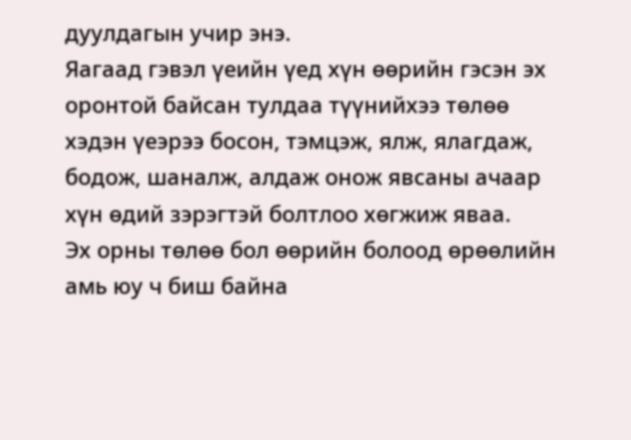дуулдагын учир энэ.
Яагаад гэвэл үеийн үед хүн өөрийн гэсэн эх оронтой байсан тулдаа түүнийхээ төлөө хэдэн үеэрээ босон, тэмцэж, ялж, ялагдаж, бодож, шаналж, алдаж онож явсаны ачаар хүн өдий зэрэгтэй болтлоо хөгжиж яваа.
Эх орны төлөө бол өөрийн болоод өрөөлийн амь юу ч биш байна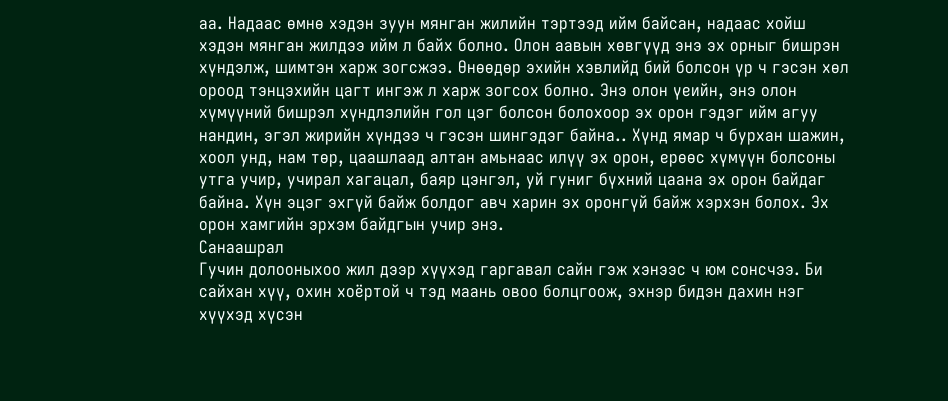аа. Надаас өмнө хэдэн зуун мянган жилийн тэртээд ийм байсан, надаас хойш хэдэн мянган жилдээ ийм л байх болно. Олон аавын хөвгүүд энэ эх орныг бишрэн хүндэлж, шимтэн харж зогсжээ. Өнөөдөр эхийн хэвлийд бий болсон үр ч гэсэн хөл ороод тэнцэхийн цагт ингэж л харж зогсох болно. Энэ олон үеийн, энэ олон хүмүүний бишрэл хүндлэлийн гол цэг болсон болохоор эх орон гэдэг ийм агуу нандин, эгэл жирийн хүндээ ч гэсэн шингэдэг байна.. Хүнд ямар ч бурхан шажин, хоол унд, нам төр, цаашлаад алтан амьнаас илүү эх орон, ерөөс хүмүүн болсоны утга учир, учирал хагацал, баяр цэнгэл, уй гуниг бүхний цаана эх орон байдаг байна. Хүн эцэг эхгүй байж болдог авч харин эх оронгүй байж хэрхэн болох. Эх орон хамгийн эрхэм байдгын учир энэ.
Санаашрал
Гучин долооныхоо жил дээр хүүхэд гаргавал сайн гэж хэнээс ч юм сонсчээ. Би сайхан хүү, охин хоёртой ч тэд маань овоо болцгоож, эхнэр бидэн дахин нэг хүүхэд хүсэн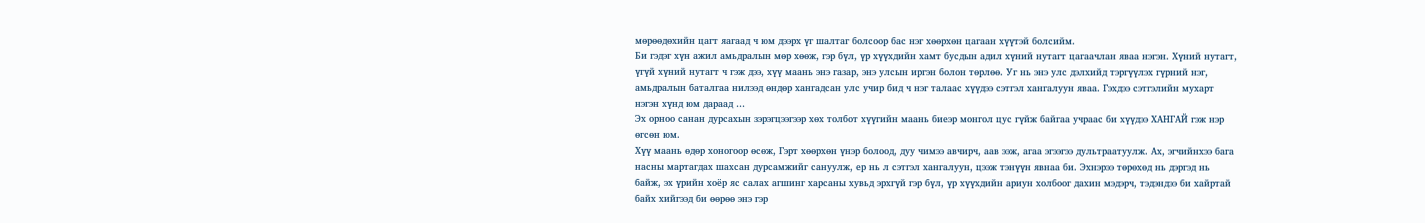мөрөөдөхийн цагт яагаад ч юм дээрх үг шалтаг болсоор бас нэг хөөрхөн цагаан хүүтэй болсийм.
Би гэдэг хүн ажил амьдралын мөр хөөж, гэр бүл, үр хүүхдийн хамт бусдын адил хүний нутагт цагаачлан яваа нэгэн. Хүний нутагт, үгүй хүний нутагт ч гэж дээ, хүү маань энэ газар, энэ улсын иргэн болон төрлөө. Уг нь энэ улс дэлхийд тэргүүлэх гүрний нэг, амьдралын баталгаа нилээд өндөр хангадсан улс учир бид ч нэг талаас хүүдээ сэтгэл хангалуун яваа. Гэхдээ сэтгэлийн мухарт нэгэн хүнд юм дараад …
Эх орноо санан дурсахын зэрэгцээгээр хөх толбот хүүгийн маань биеэр монгол цус гүйж байгаа учраас би хүүдээ ХАНГАЙ гэж нэр өгсөн юм.
Хүү маань өдөр хоногоор өсөж, Гэрт хөөрхөн үнэр болоод, дуу чимээ авчирч, аав ээж, агаа эгээгээ дультраатуулж. Ах, эгчийнхээ бага насны мартагдах шахсан дурсамжийг сануулж, ер нь л сэтгэл хангалуун, цээж тэнүүн явнаа би. Эхнэрээ төрөхөд нь дэргэд нь байж, эх үрийн хоёр яс салах агшинг харсаны хувьд эрхгүй гэр бүл, үр хүүхдийн ариун холбоог дахин мэдэрч, тэдэндээ би хайртай байх хийгээд би өөрөө энэ гэр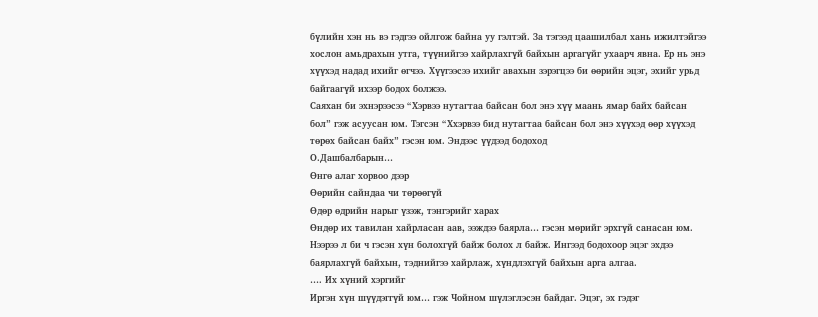бүлийн хэн нь вэ гэдгээ ойлгож байна уу гэлтэй. За тэгээд цаашилбал хань ижилтэйгээ хослон амьдрахын утга, түүнийгээ хайрлахгүй байхын аргагүйг ухаарч явна. Ер нь энэ хүүхэд надад ихийг өгчээ. Хүүгээсээ ихийг авахын зэрэгцээ би өөрийн эцэг, эхийг урьд байгаагүй ихээр бодох болжээ.
Саяхан би эхнэрээсээ “Хэрвээ нутагтаа байсан бол энэ хүү маань ямар байх байсан бол” гэж асуусан юм. Тэгсэн “Ххэрвээ бид нутагтаа байсан бол энэ хүүхэд өөр хүүхэд төрөх байсан байх” гэсэн юм. Эндээс үүдээд бодоход
О.Дашбалбарын…
Өнгө алаг хорвоо дээр
Өөрийн сайндаа чи төрөөгүй
Өдөр өдрийн нарыг үзэж, тэнгэрийг харах
Өндөр их тавилан хайрласан аав, ээждээ баярла… гэсэн мөрийг эрхгүй санасан юм.
Нээрээ л би ч гэсэн хүн болохгүй байж болох л байж. Ингээд бодохоор эцэг эхдээ баярлахгүй байхын, тэднийгээ хайрлаж, хүндлэхгүй байхын арга алгаа.
…. Их хүний хэргийг
Иргэн хүн шүүдэггүй юм… гэж Чойном шүлэглэсэн байдаг. Эцэг, эх гэдэг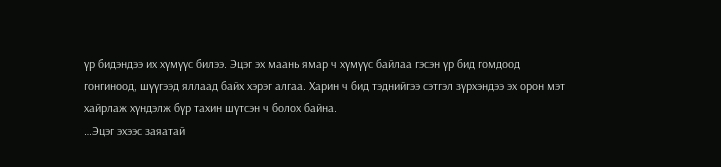үр бидэндээ их хүмүүс билээ. Эцэг эх маань ямар ч хүмүүс байлаа гэсэн үр бид гомдоод гонгиноод, шүүгээд яллаад байх хэрэг алгаа. Харин ч бид тэднийгээ сэтгэл зүрхэндээ эх орон мэт хайрлаж хүндэлж бүр тахин шүтсэн ч болох байна.
…Эцэг эхээс заяатай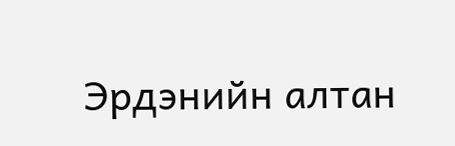Эрдэнийн алтан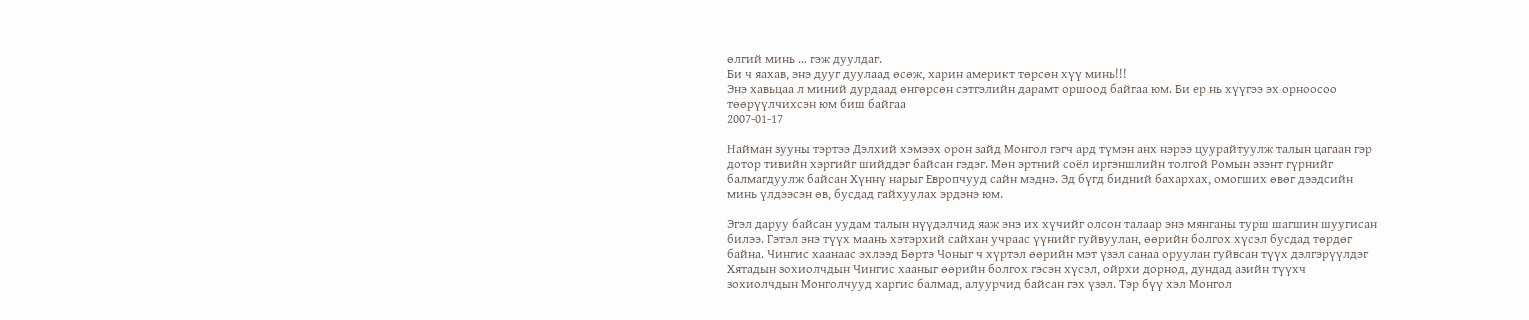өлгий минь … гэж дуулдаг.
Би ч яахав, энэ дууг дуулаад өсөж, харин америкт төрсөн хүү минь!!!
Энэ хавьцаа л миний дурдаад өнгөрсөн сэтгэлийн дарамт оршоод байгаа юм. Би ер нь хүүгээ эх орноосоо төөрүүлчихсэн юм биш байгаа
2007-01-17

Найман зууны тэртээ Дэлхий хэмээх орон зайд Монгол гэгч ард түмэн анх нэрээ цуурайтуулж талын цагаан гэр дотор тивийн хэргийг шийддэг байсан гэдэг. Мөн эртний соёл иргэншлийн толгой Ромын эзэнт гүрнийг балмагдуулж байсан Хүннү нарыг Европчууд сайн мэднэ. Эд бүгд бидний бахархах, омогших өвөг дээдсийн минь үлдээсэн өв, бусдад гайхуулах эрдэнэ юм.

Эгэл даруу байсан уудам талын нүүдэлчид яаж энэ их хүчийг олсон талаар энэ мянганы турш шагшин шуугисан билээ. Гэтэл энэ түүх маань хэтэрхий сайхан учраас үүнийг гуйвуулан, өөрийн болгох хүсэл бусдад төрдөг байна. Чингис хаанаас эхлээд Бөртэ Чоныг ч хүртэл өөрийн мэт үзэл санаа оруулан гуйвсан түүх дэлгэрүүлдэг Хятадын зохиолчдын Чингис хааныг өөрийн болгох гэсэн хүсэл, ойрхи дорнод, дундад азийн түүхч зохиолчдын Монголчууд харгис балмад, алуурчид байсан гэх үзэл. Тэр бүү хэл Монгол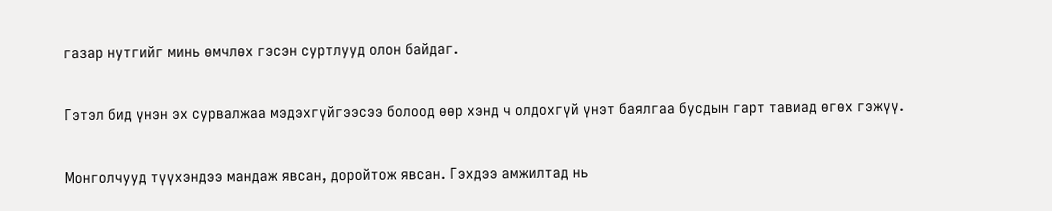газар нутгийг минь өмчлөх гэсэн суртлууд олон байдаг.

Гэтэл бид үнэн эх сурвалжаа мэдэхгүйгээсээ болоод өөр хэнд ч олдохгүй үнэт баялгаа бусдын гарт тавиад өгөх гэжүү.

Монголчууд түүхэндээ мандаж явсан, доройтож явсан. Гэхдээ амжилтад нь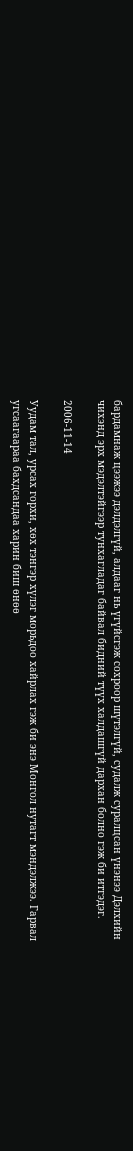бардамнаж цээжээ дэлдэлгүй, алдааг нь үгүйсгэж сохроор шүтэлгүй, судалж суралцсан үнэнээ Дэлхийн чихэнд эрх мэдэлтэйгээр тунхагладаг байвал бидний түүх халдашгүй дархан болно гэж би итгэдэг.

2006-11-14

Уудам тал, урсах горхи, хөх тэнгэр хүлэг морьдоо хайрлах гэж би энэ Монгол нутагт мэндэлжээ. Гарвал угсаагаараа бахдсандаа харин биш өнөө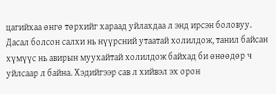цагийхаа өнгө төрхийг хараад уйлахдаа л энд ирсэн боловуу.
Дасал болсон салхи нь нүүрсний утаатай холилдож, танил байсан хүмүүс нь авирын муухайтай холилдож байхад би өнөөдөр ч уйлсаар л байна. Хэдийгээр сав л хийвэл эх орон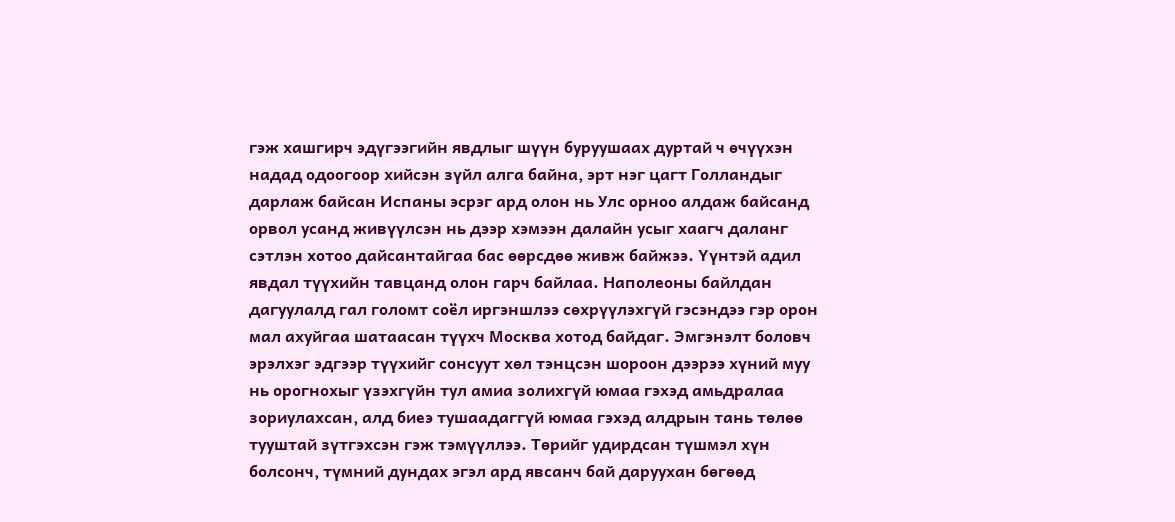гэж хашгирч эдүгээгийн явдлыг шүүн буруушаах дуртай ч өчүүхэн надад одоогоор хийсэн зүйл алга байна, эрт нэг цагт Голландыг дарлаж байсан Испаны эсрэг ард олон нь Улс орноо алдаж байсанд орвол усанд живүүлсэн нь дээр хэмээн далайн усыг хаагч даланг сэтлэн хотоо дайсантайгаа бас өөрсдөө живж байжээ. Үүнтэй адил явдал түүхийн тавцанд олон гарч байлаа. Наполеоны байлдан дагуулалд гал голомт соёл иргэншлээ сөхрүүлэхгүй гэсэндээ гэр орон мал ахуйгаа шатаасан түүхч Москва хотод байдаг. Эмгэнэлт боловч эрэлхэг эдгээр түүхийг сонсуут хөл тэнцсэн шороон дээрээ хүний муу нь орогнохыг үзэхгүйн тул амиа золихгүй юмаа гэхэд амьдралаа зориулахсан, алд биеэ тушаадаггүй юмаа гэхэд алдрын тань төлөө тууштай зүтгэхсэн гэж тэмүүллээ. Төрийг удирдсан түшмэл хүн болсонч, түмний дундах эгэл ард явсанч бай даруухан бөгөөд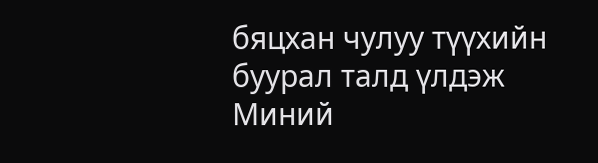бяцхан чулуу түүхийн буурал талд үлдэж Миний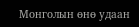Монголын өнө удаан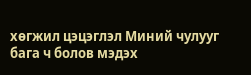хөгжил цэцэглэл Миний чулууг бага ч болов мэдэх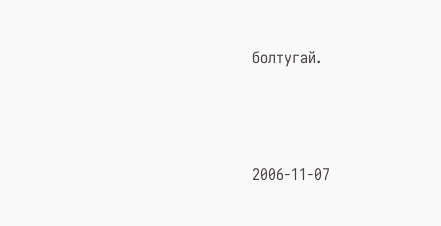болтугай.





2006-11-07